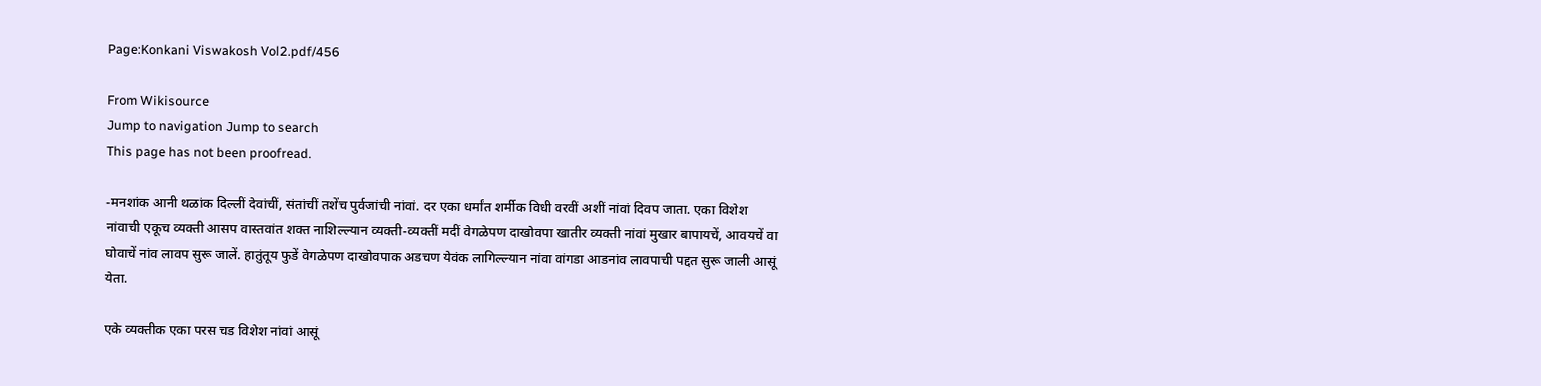Page:Konkani Viswakosh Vol2.pdf/456

From Wikisource
Jump to navigation Jump to search
This page has not been proofread.

-मनशांक आनी थळांक दिल्लीं देवांचीं, संतांचीं तशेंच पुर्वजांची नांवां. दर एका धर्मांत शर्मीक विधी वरवीं अशीं नांवां दिवप जाता. एका विशेश नांवाची एकूच व्यक्ती आसप वास्तवांत शक्त नाशिल्ल्यान व्यक्ती-व्यक्तीं मदीं वेगळेपण दाखोवपा खातीर व्यक्ती नांवां मुखार बापायचें, आवयचें वा घोवाचें नांव लावप सुरू जालें. हातुंतूय फुडें वेगळेपण दाखोवपाक अडचण येवंक लागिल्ल्यान नांवा वांगडा आडनांव लावपाची पद्दत सुरू जाली आसूं येता.

एके व्यक्तीक एका परस चड विशेश नांवां आसूं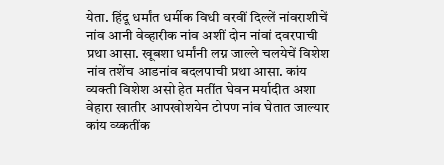येता. हिंदू धर्मांत धर्मीक विधी वरवीं दिल्लें नांवराशीचें नांव आनी वेव्हारीक नांव अशीं दोन नांवां दवरपाची प्रथा आसा. खूबशा धर्मांनी लग्न जाल्ले चलयेचें विशेश नांव तशेंच आडनांव बदलपाची प्रथा आसा. कांय व्यक्ती विशेश असो हेत मतींत घेवन मर्यादीत अशा वेहारा खातीर आपखोशयेन टोपण नांव घेतात जाल्यार कांय व्य्कतींक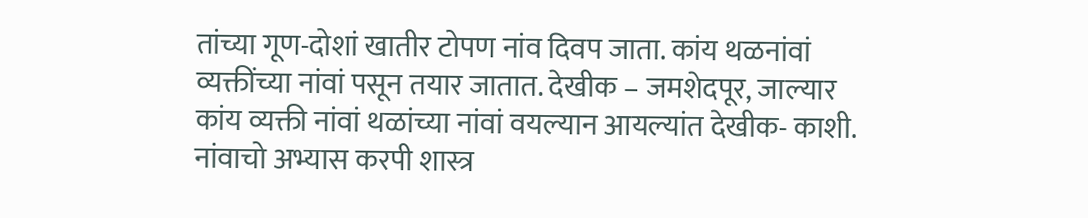तांच्या गूण-दोशां खातीर टोपण नांव दिवप जाता. कांय थळनांवां व्यक्तींच्या नांवां पसून तयार जातात. देखीक – जमशेदपूर, जाल्यार कांय व्यक्ती नांवां थळांच्या नांवां वयल्यान आयल्यांत देखीक- काशी. नांवाचो अभ्यास करपी शास्त्र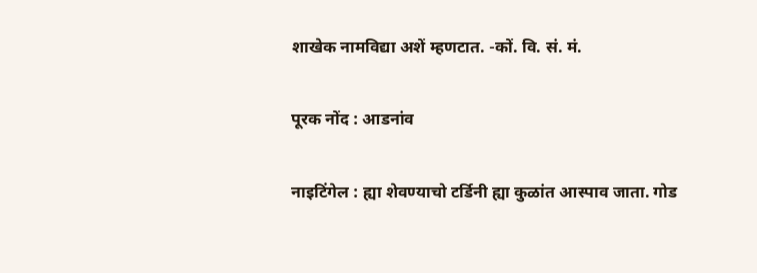शाखेक नामविद्या अशें म्हणटात. -कों. वि. सं. मं.

पूरक नोंद : आडनांव

नाइटिंगेल : ह्या शेवण्याचो टर्डिनी ह्या कुळांत आस्पाव जाता. गोड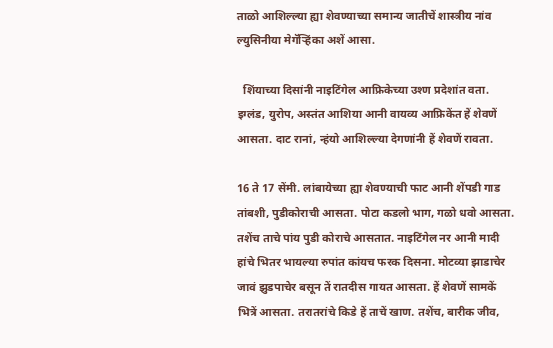ताळो आशिल्ल्या ह्या शेवण्याच्या समान्य जातीचें शास्त्रीय नांव ल्युसिनीया मेगॅऱ्हिंका अशें आसा.

  शिंयाच्या दिसांनी नाइटिंगेल आफ्रिकेच्या उश्ण प्रदेशांत वता. इग्लंड, युरोप, अस्तंत आशिया आनी वायव्य आफ्रिकेंत हें शेवणें आसता. दाट रानां, न्हंयो आशिल्ल्या देगणांनी हें शेवणें रावता.

16 ते 17 सेंमी. लांबायेच्या ह्या शेवण्याची फाट आनी शेंपडी गाड तांबशी, पुडीकोराची आसता. पोटा कडलो भाग, गळो धवो आसता. तशेंच ताचे पांय पुडी कोराचे आसतात. नाइटिंगेल नर आनी मादी हांचे भितर भायल्या रुपांत कांयच फरक दिसना. मोटव्या झाडाचेर जावं झुडपाचेर बसून तें रातदीस गायत आसता. हें शेवणें सामकें भित्रें आसता. तरातरांचे किडे हें ताचें खाण. तशेंच, बारीक जीव,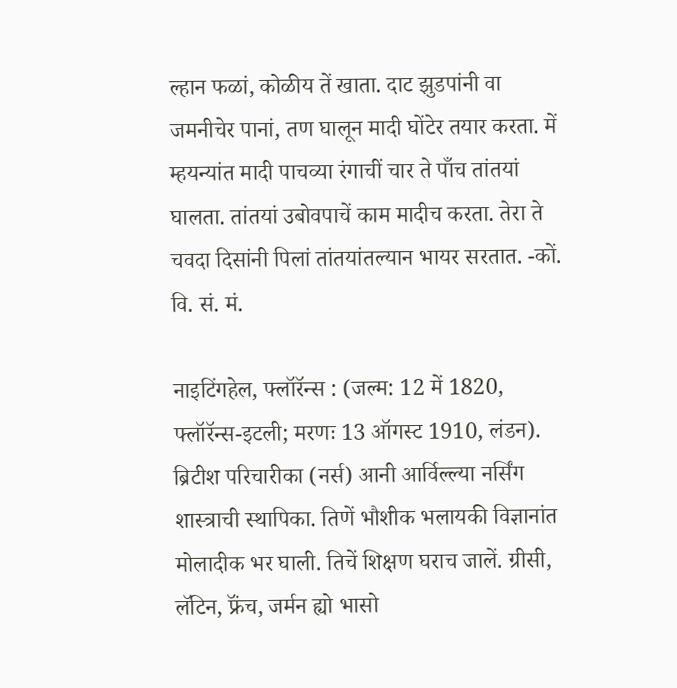ल्हान फळां, कोळीय तें खाता. दाट झुडपांनी वा जमनीचेर पानां, तण घालून मादी घोंटेर तयार करता. में म्हयन्यांत मादी पाचव्या रंगाचीं चार ते पाँच तांतयां घालता. तांतयां उबोवपाचें काम मादीच करता. तेरा ते चवदा दिसांनी पिलां तांतयांतल्यान भायर सरतात. -कों. वि. सं. मं.

नाइटिंगहेल, फ्लॉरॅन्स : (जल्म: 12 में 1820, फ्लॉरॅन्स-इटली; मरणः 13 ऑगस्ट 1910, लंडन). ब्रिटीश परिचारीका (नर्स) आनी आर्विल्ल्या नर्सिंग शास्त्राची स्थापिका. तिणें भौशीक भलायकी विज्ञानांत मोलादीक भर घाली. तिचें शिक्षण घराच जालें. ग्रीसी, लॅटिन, फ्रॅंच, जर्मन ह्यो भासो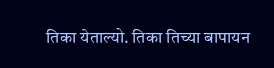तिका येताल्यो. तिका तिच्या बापायन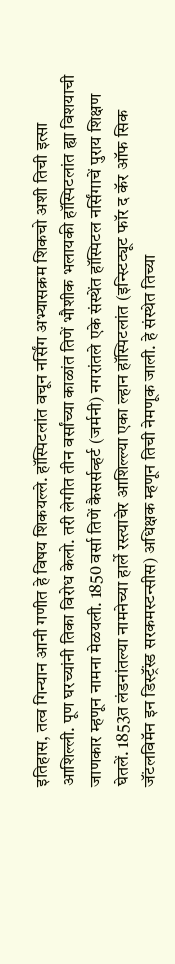इतिहास, तत्व गिन्यान आनी गणीत हे विषय शिकयल्ले. हॉस्पिटलांत वचून नर्सिंग अभ्यासक्रम शिकचो अशी तिची इत्सा आशिल्ली. पूण घरच्यांनी तिका विरोध केलो. तरी लेगीत तीन वर्सांच्या काळांत तिणें भौशीक भलायकी हॉस्पिटलांत ह्या विशयाची जाणकार म्हणून नामना मेळयली. 1850 वर्सा तिणें कैसर्सव्हर्ट (जर्मनी) नगरांतले एके संस्थेंत हॉस्पिटल नर्सिंगाचें पुराय शिक्षण घेतलें. 1853त लंडनांतल्या नामनेच्या हार्ले रस्त्याचेर आशिल्ल्या एका ल्हान हॉस्पिटलांत (इन्स्टिट्यूट फॉर द कॅर ऑफ सिक जॅंटलविमॅन इन डिस्ट्रॅंस्ड सरकमस्टन्सीस) अधिक्षक म्हणून तिची नेमणूक जाली. हे संस्थेत तिच्या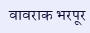वावराक भरपूर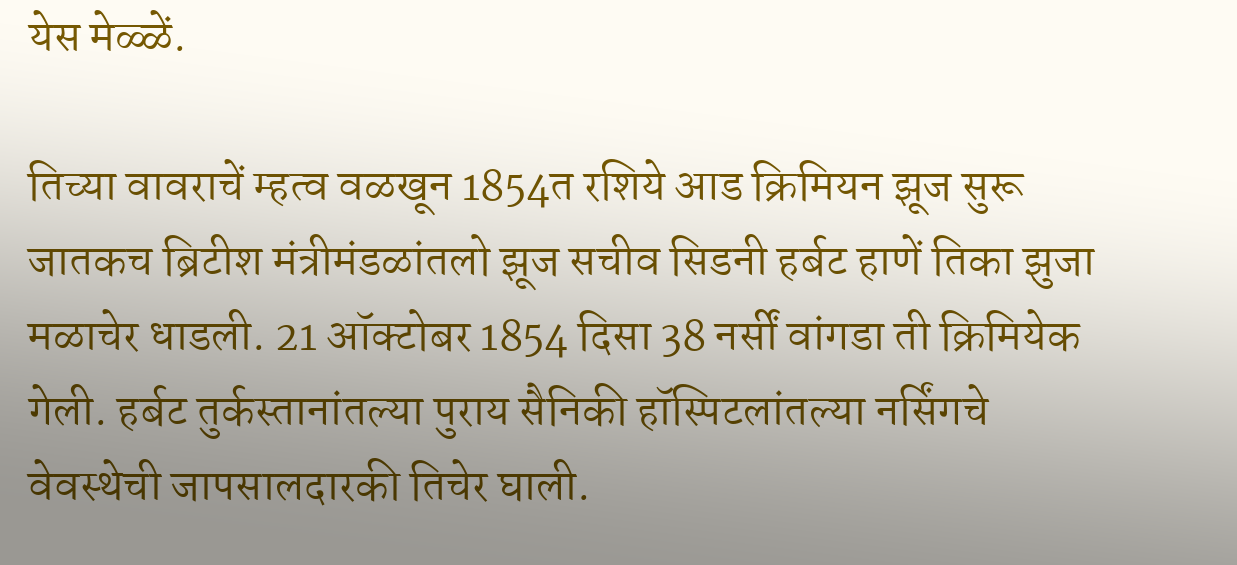येस मेळ्ळें.

तिच्या वावराचें म्हत्व वळखून 1854त रशिये आड क्रिमियन झूज सुरू जातकच ब्रिटीश मंत्रीमंडळांतलो झूज सचीव सिडनी हर्बट हाणें तिका झुजा मळाचेर धाडली. 21 ऑक्टोबर 1854 दिसा 38 नर्सीं वांगडा ती क्रिमियेक गेली. हर्बट तुर्कस्तानांतल्या पुराय सैनिकी हॉस्पिटलांतल्या नर्सिंगचे वेवस्थेची जापसालदारकी तिचेर घाली.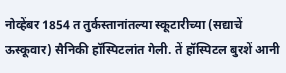नोव्हेंबर 1854 त तुर्कस्तानांतल्या स्कूटारीच्या (सद्याचें ऊस्कूवार) सैनिकी हॉस्पिटलांत गेली. तें हॉस्पिटल बुरशें आनी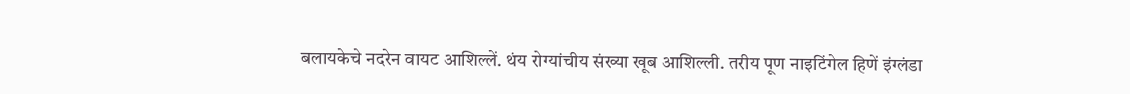बलायकेचे नदरेन वायट आशिल्लें. थंय रोग्यांचीय संख्या खूब आशिल्ली. तरीय पूण नाइटिंगेल हिणें इंग्लंडा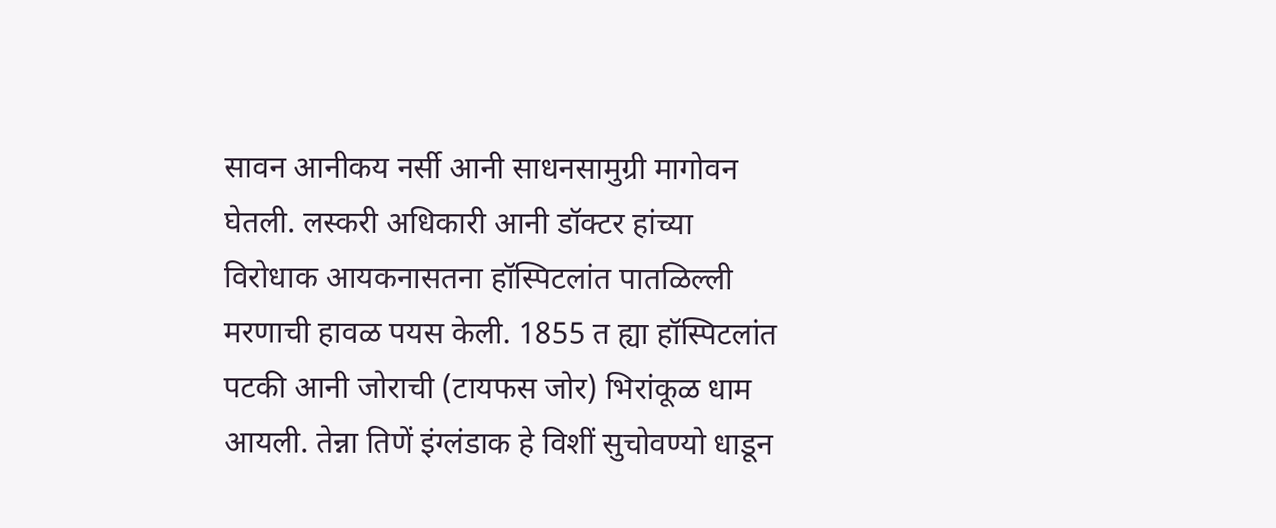सावन आनीकय नर्सी आनी साधनसामुग्री मागोवन घेतली. लस्करी अधिकारी आनी डॉक्टर हांच्या विरोधाक आयकनासतना हॉस्पिटलांत पातळिल्ली मरणाची हावळ पयस केली. 1855 त ह्या हॉस्पिटलांत पटकी आनी जोराची (टायफस जोर) भिरांकूळ धाम आयली. तेन्ना तिणें इंग्लंडाक हे विशीं सुचोवण्यो धाडून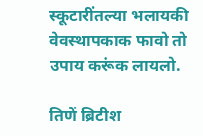स्कूटारींतल्या भलायकी वेवस्थापकाक फावो तो उपाय करूंक लायलो.

तिणें ब्रिटीश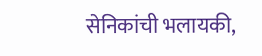सेनिकांची भलायकी,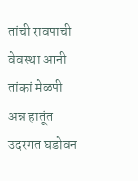तांची रावपाची वेवस्था आनी तांकां मेळपी अन्न हातूंत उदरगत घडोवन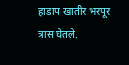हाडाप खातीर भरपूर त्रास घेतले.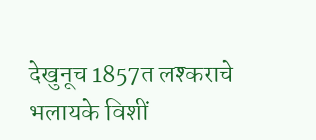देखुनूच 1857त लश्कराचे भलायके विशीं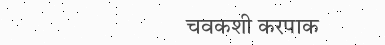चवकशी करपाक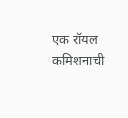एक रॉयल कमिशनाची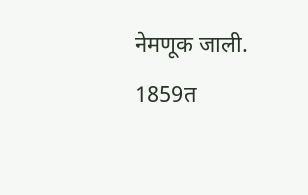नेमणूक जाली. 1859त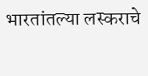भारतांतल्या लस्कराचे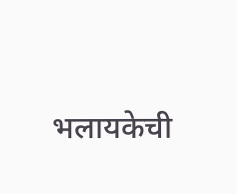भलायकेची